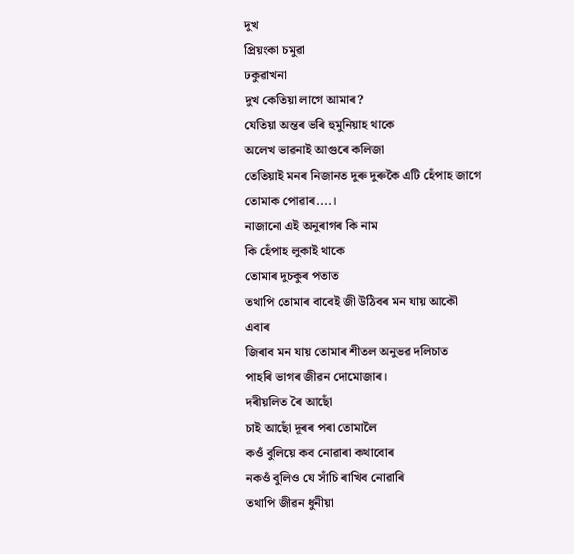দুখ
প্ৰিয়ংকা চমুৱা
ঢকুৱাখনা
দুখ কেতিয়া লাগে আমাৰ?
যেতিয়া অন্তৰ ভৰি হুমুনিয়াহ থাকে
অলেখ ভাৱনাই আগুৰে কলিজা
তেতিয়াই মনৰ নিজানত দুৰু দুৰুকৈ এটি হেঁপাহ জাগে তোমাক পোৱাৰ....।
নাজানো এই অনুৰাগৰ কি নাম
কি হেঁপাহ লুকাই থাকে
তোমাৰ দুচকুৰ পতাত
তথাপি তোমাৰ বাবেই জী উঠিবৰ মন যায় আকৌ এবাৰ
জিৰাব মন যায় তোমাৰ শীতল অনুভৱ দলিচাত
পাহৰি ভাগৰ জীৱন দোমোজাৰ।
দৰীয়লিত ৰৈ আছোঁ
চাই আছোঁ দূৰৰ পৰা তোমালৈ
কওঁ বুলিয়ে কব নোৱাৰা কথাবোৰ
নকওঁ বুলিও যে সাঁচি ৰাখিব নোৱাৰি
তথাপি জীৱন ধুনীয়া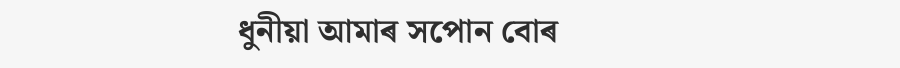ধুনীয়া আমাৰ সপোন বোৰ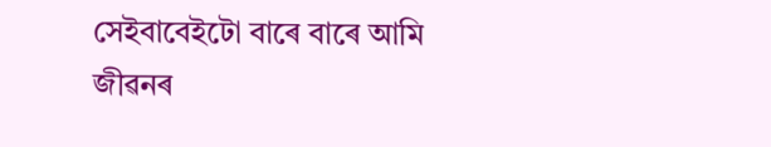সেইবাবেইটো বাৰে বাৰে আমি
জীৱনৰ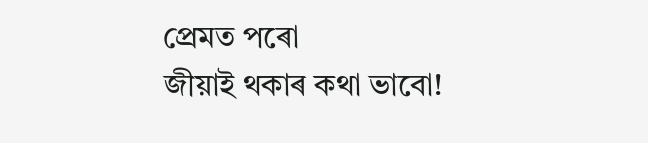প্ৰেমত পৰো
জীয়াই থকাৰ কথা ভাবো!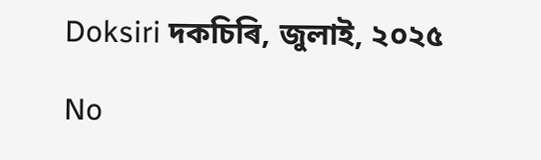Doksiri দকচিৰি, জুলাই, ২০২৫

No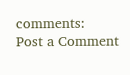comments:
Post a Comment